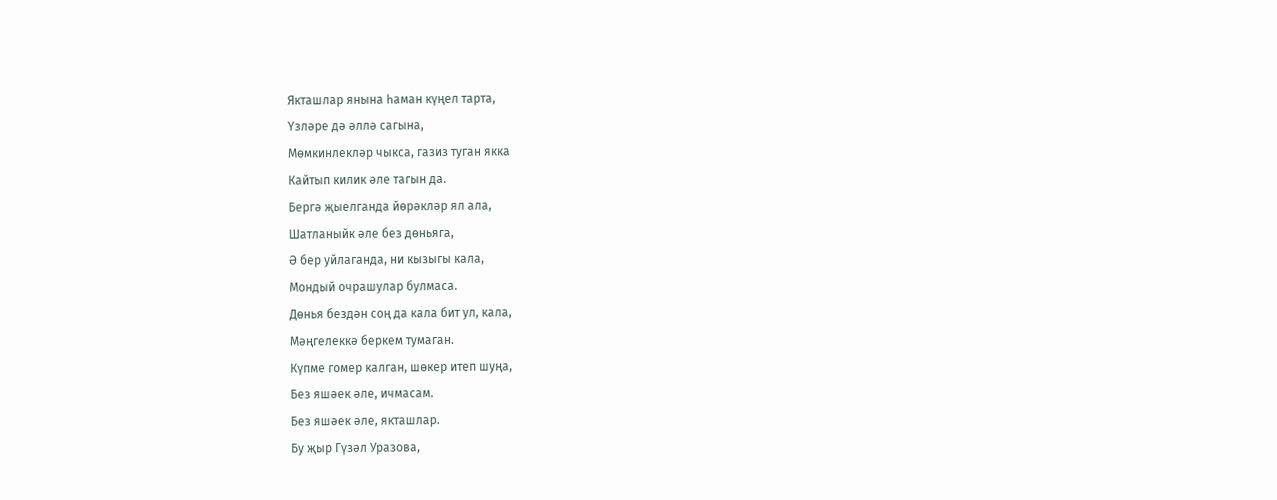Якташлар янына һаман күңел тарта,
Үзләре дә әллә сагына,
Мөмкинлекләр чыкса, газиз туган якка
Кайтып килик әле тагын да.
Бергә җыелганда йөрәкләр ял ала,
Шатланыйк әле без дөньяга,
Ә бер уйлаганда, ни кызыгы кала,
Мондый очрашулар булмаса.
Дөнья бездән соң да кала бит ул, кала,
Мәңгелеккә беркем тумаган.
Күпме гомер калган, шөкер итеп шуңа,
Без яшәек әле, ичмасам.
Без яшәек әле, якташлар.
Бу җыр Гүзәл Уразова,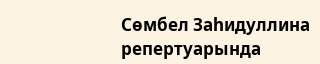Сөмбел Заһидуллина репертуарында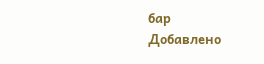бар
Добавлено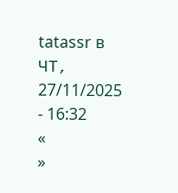tatassr в ЧТ, 27/11/2025 - 16:32
«
»